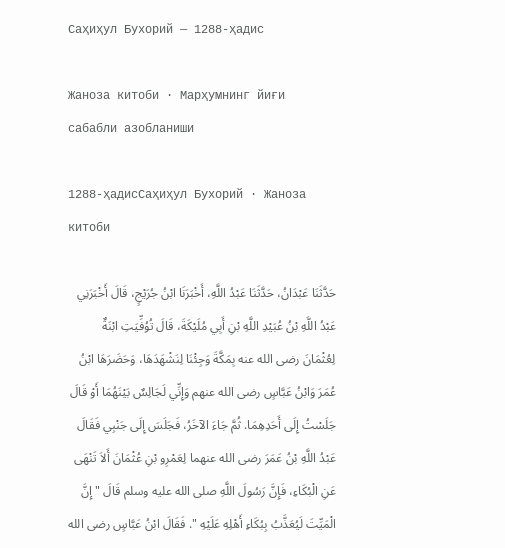Саҳиҳул Бухорий — 1288-ҳадис

Жаноза китоби · Марҳумнинг йиғи сабабли азобланиши

1288-ҳадисСаҳиҳул Бухорий · Жаноза китоби

حَدَّثَنَا عَبْدَانُ، حَدَّثَنَا عَبْدُ اللَّهِ، أَخْبَرَنَا ابْنُ جُرَيْجٍ، قَالَ أَخْبَرَنِي عَبْدُ اللَّهِ بْنُ عُبَيْدِ اللَّهِ بْنِ أَبِي مُلَيْكَةَ، قَالَ تُوُفِّيَتِ ابْنَةٌ لِعُثْمَانَ رضى الله عنه بِمَكَّةَ وَجِئْنَا لِنَشْهَدَهَا، وَحَضَرَهَا ابْنُ عُمَرَ وَابْنُ عَبَّاسٍ رضى الله عنهم وَإِنِّي لَجَالِسٌ بَيْنَهُمَا أَوْ قَالَ جَلَسْتُ إِلَى أَحَدِهِمَا. ثُمَّ جَاءَ الآخَرُ، فَجَلَسَ إِلَى جَنْبِي فَقَالَ عَبْدُ اللَّهِ بْنُ عَمَرَ رضى الله عنهما لِعَمْرِو بْنِ عُثْمَانَ أَلاَ تَنْهَى عَنِ الْبُكَاءِ، فَإِنَّ رَسُولَ اللَّهِ صلى الله عليه وسلم قَالَ " إِنَّ الْمَيِّتَ لَيُعَذَّبُ بِبُكَاءِ أَهْلِهِ عَلَيْهِ ". فَقَالَ ابْنُ عَبَّاسٍ رضى الله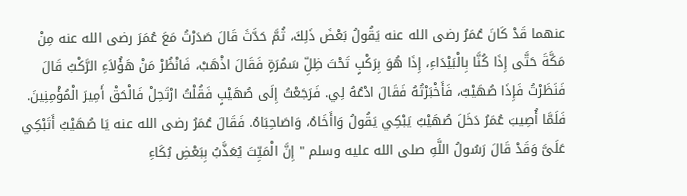عنهما قَدْ كَانَ عُمَرُ رضى الله عنه يَقُولُ بَعْضَ ذَلِكَ، ثُمَّ حَدَّثَ قَالَ صَدَرْتُ مَعَ عُمَرَ رضى الله عنه مِنْ مَكَّةَ حَتَّى إِذَا كُنَّا بِالْبَيْدَاءِ، إِذَا هُوَ بِرَكْبٍ تَحْتَ ظِلِّ سَمُرَةٍ فَقَالَ اذْهَبْ، فَانْظُرْ مَنْ هَؤُلاَءِ الرَّكْبُ قَالَ فَنَظَرْتُ فَإِذَا صُهَيْبٌ، فَأَخْبَرْتُهُ فَقَالَ ادْعُهُ لِي. فَرَجَعْتُ إِلَى صُهَيْبٍ فَقُلْتُ ارْتَحِلْ فَالْحَقْ أَمِيرَ الْمُؤْمِنِينَ. فَلَمَّا أُصِيبَ عُمَرُ دَخَلَ صُهَيْبٌ يَبْكِي يَقُولُ وَاأَخَاهُ، وَاصَاحِبَاهُ. فَقَالَ عُمَرُ رضى الله عنه يَا صُهَيْبُ أَتَبْكِي عَلَىَّ وَقَدْ قَالَ رَسُولُ اللَّهِ صلى الله عليه وسلم " إِنَّ الْمَيِّتَ يُعَذَّبُ بِبَعْضِ بُكَاءِ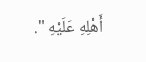أَهْلِهِ عَلَيْهِ ".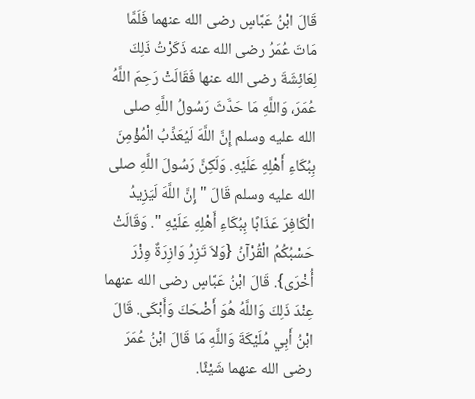قَالَ ابْنُ عَبَّاسٍ رضى الله عنهما فَلَمَّا مَاتَ عُمَرُ رضى الله عنه ذَكَرْتُ ذَلِكَ لِعَائِشَةَ رضى الله عنها فَقَالَتْ رَحِمَ اللَّهُ عُمَرَ، وَاللَّهِ مَا حَدَّثَ رَسُولُ اللَّهِ صلى الله عليه وسلم إِنَّ اللَّهَ لَيُعَذِّبُ الْمُؤْمِنَ بِبُكَاءِ أَهْلِهِ عَلَيْهِ. وَلَكِنَّ رَسُولَ اللَّهِ صلى الله عليه وسلم قَالَ " إِنَّ اللَّهَ لَيَزِيدُ الْكَافِرَ عَذَابًا بِبُكَاءِ أَهْلِهِ عَلَيْهِ ". وَقَالَتْ حَسْبُكُمُ الْقُرْآنُ {وَلاَ تَزِرُ وَازِرَةٌ وِزْرَ أُخْرَى}. قَالَ ابْنُ عَبَّاسٍ رضى الله عنهما عِنْدَ ذَلِكَ وَاللَّهُ هُوَ أَضْحَكَ وَأَبْكَى. قَالَ ابْنُ أَبِي مُلَيْكَةَ وَاللَّهِ مَا قَالَ ابْنُ عُمَرَ رضى الله عنهما شَيْئًا.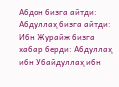Абдон бизга айтди: Абдуллаҳ бизга айтди: Ибн Журайж бизга хабар берди: Абдуллаҳ ибн Убайдуллаҳ ибн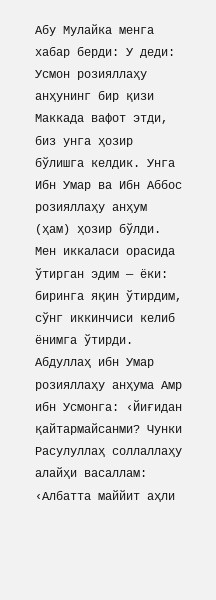Абу Мулайка менга хабар берди: У деди: Усмон розияллаҳу анҳунинг бир қизи Маккада вафот этди, биз унга ҳозир бўлишга келдик. Унга Ибн Умар ва Ибн Аббос розияллаҳу анҳум (ҳам) ҳозир бўлди. Мен иккаласи орасида ўтирган эдим — ёки: биринга яқин ўтирдим, сўнг иккинчиси келиб ёнимга ўтирди. Абдуллаҳ ибн Умар розияллаҳу анҳума Амр ибн Усмонга: ‹Йиғидан қайтармайсанми? Чунки Расулуллаҳ соллаллаҳу алайҳи васаллам: ‹Албатта маййит аҳли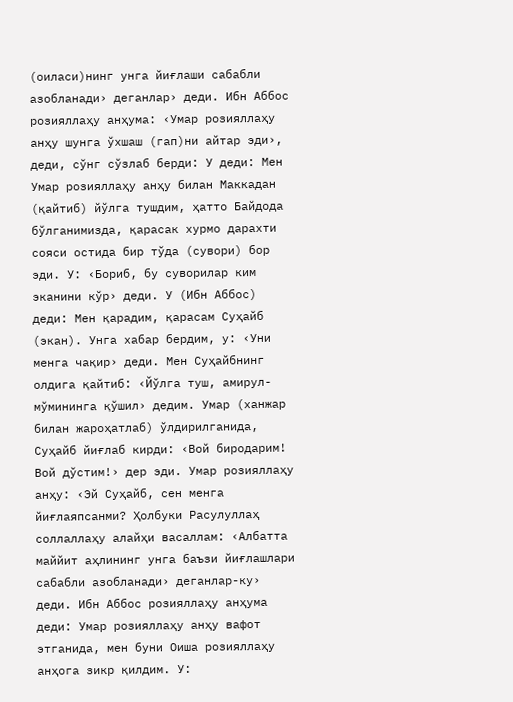(оиласи)нинг унга йиғлаши сабабли азобланади› деганлар› деди. Ибн Аббос розияллаҳу анҳума: ‹Умар розияллаҳу анҳу шунга ўхшаш (гап)ни айтар эди›, деди, сўнг сўзлаб берди: У деди: Мен Умар розияллаҳу анҳу билан Маккадан (қайтиб) йўлга тушдим, ҳатто Байдода бўлганимизда, қарасак хурмо дарахти сояси остида бир тўда (сувори) бор эди. У: ‹Бориб, бу суворилар ким эканини кўр› деди. У (Ибн Аббос) деди: Мен қарадим, қарасам Суҳайб (экан). Унга хабар бердим, у: ‹Уни менга чақир› деди. Мен Суҳайбнинг олдига қайтиб: ‹Йўлга туш, амирул-мўмининга қўшил› дедим. Умар (ханжар билан жароҳатлаб) ўлдирилганида, Суҳайб йиғлаб кирди: ‹Вой биродарим! Вой дўстим!› дер эди. Умар розияллаҳу анҳу: ‹Эй Суҳайб, сен менга йиғлаяпсанми? Ҳолбуки Расулуллаҳ соллаллаҳу алайҳи васаллам: ‹Албатта маййит аҳлининг унга баъзи йиғлашлари сабабли азобланади› деганлар-ку› деди. Ибн Аббос розияллаҳу анҳума деди: Умар розияллаҳу анҳу вафот этганида, мен буни Оиша розияллаҳу анҳога зикр қилдим. У: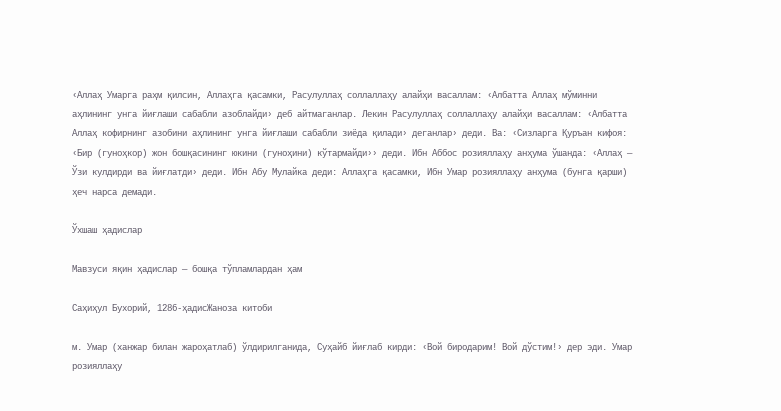‹Аллаҳ Умарга раҳм қилсин, Аллаҳга қасамки, Расулуллаҳ соллаллаҳу алайҳи васаллам: ‹Албатта Аллаҳ мўминни аҳлининг унга йиғлаши сабабли азоблайди› деб айтмаганлар. Лекин Расулуллаҳ соллаллаҳу алайҳи васаллам: ‹Албатта Аллаҳ кофирнинг азобини аҳлининг унга йиғлаши сабабли зиёда қилади› деганлар› деди. Ва: ‹Сизларга Қуръан кифоя: ‹Бир (гуноҳкор) жон бошқасининг юкини (гуноҳини) кўтармайди›› деди. Ибн Аббос розияллаҳу анҳума ўшанда: ‹Аллаҳ — Ўзи кулдирди ва йиғлатди› деди. Ибн Абу Мулайка деди: Аллаҳга қасамки, Ибн Умар розияллаҳу анҳума (бунга қарши) ҳеч нарса демади.

Ўхшаш ҳадислар

Мавзуси яқин ҳадислар — бошқа тўпламлардан ҳам

Саҳиҳул Бухорий, 1286-ҳадисЖаноза китоби

м. Умар (ханжар билан жароҳатлаб) ўлдирилганида, Суҳайб йиғлаб кирди: ‹Вой биродарим! Вой дўстим!› дер эди. Умар розияллаҳу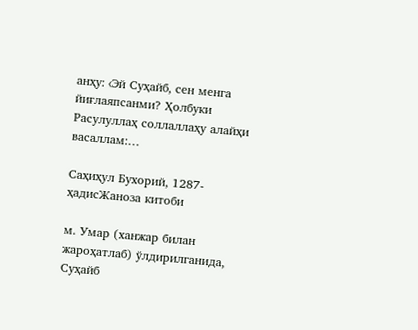анҳу: ‹Эй Суҳайб, сен менга йиғлаяпсанми? Ҳолбуки Расулуллаҳ соллаллаҳу алайҳи васаллам:…

Саҳиҳул Бухорий, 1287-ҳадисЖаноза китоби

м. Умар (ханжар билан жароҳатлаб) ўлдирилганида, Суҳайб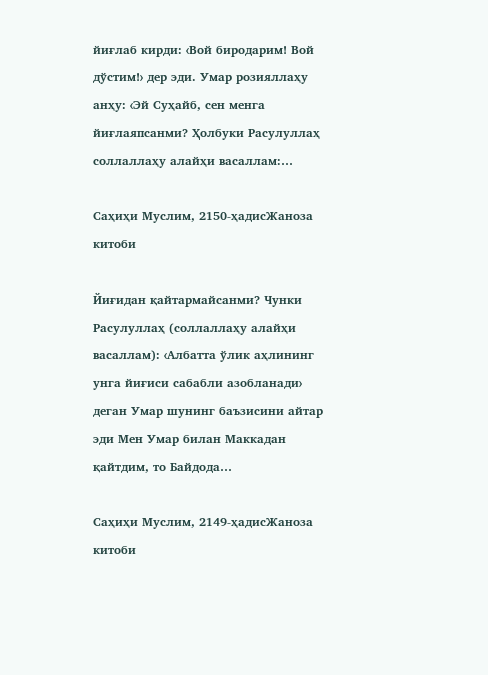йиғлаб кирди: ‹Вой биродарим! Вой дўстим!› дер эди. Умар розияллаҳу анҳу: ‹Эй Суҳайб, сен менга йиғлаяпсанми? Ҳолбуки Расулуллаҳ соллаллаҳу алайҳи васаллам:…

Саҳиҳи Муслим, 2150-ҳадисЖаноза китоби

Йиғидан қайтармайсанми? Чунки Расулуллаҳ (соллаллаҳу алайҳи васаллам): ‹Албатта ўлик аҳлининг унга йиғиси сабабли азобланади› деган Умар шунинг баъзисини айтар эди Мен Умар билан Маккадан қайтдим, то Байдода…

Саҳиҳи Муслим, 2149-ҳадисЖаноза китоби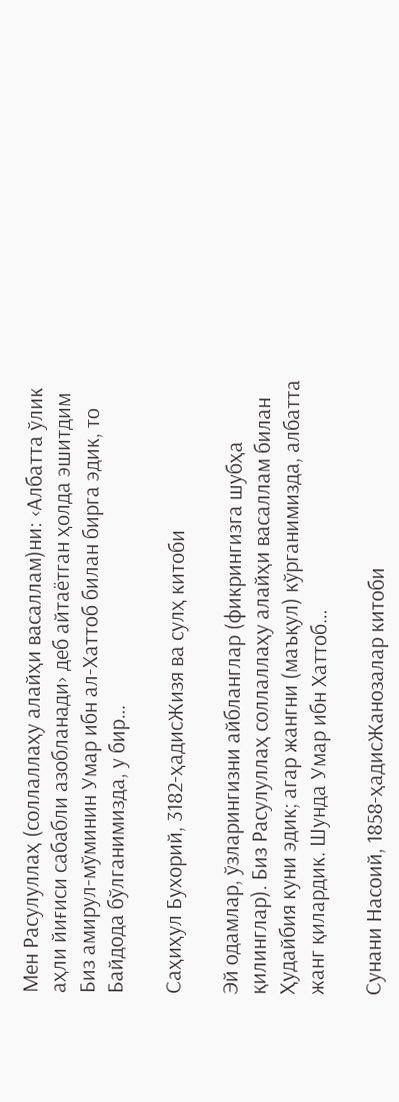Мен Расулуллаҳ (соллаллаҳу алайҳи васаллам)ни: ‹Албатта ўлик аҳли йиғиси сабабли азобланади› деб айтаётган ҳолда эшитдим Биз амирул-мўминин Умар ибн ал-Хаттоб билан бирга эдик, то Байдода бўлганимизда, у бир…

Саҳиҳул Бухорий, 3182-ҳадисЖизя ва сулҳ китоби

Эй одамлар, ўзларингизни айбланглар (фикрингизга шубҳа қилинглар). Биз Расулуллаҳ соллаллаҳу алайҳи васаллам билан Ҳудайбия куни эдик; агар жангни (маъқул) кўрганимизда, албатта жанг қилардик. Шунда Умар ибн Хаттоб…

Сунани Насоий, 1858-ҳадисЖанозалар китоби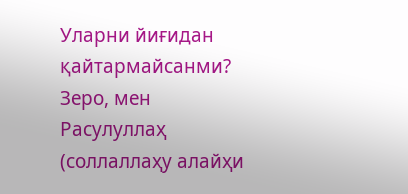Уларни йиғидан қайтармайсанми? Зеро, мен Расулуллаҳ (соллаллаҳу алайҳи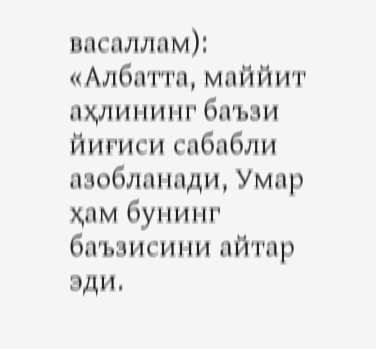васаллам): «Албатта, маййит аҳлининг баъзи йиғиси сабабли азобланади, Умар ҳам бунинг баъзисини айтар эди.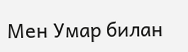Мен Умар билан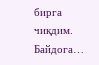бирга чиқдим. Байдога…